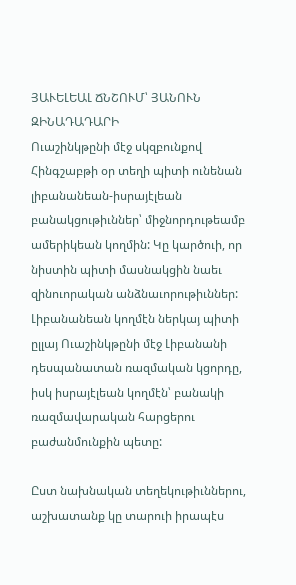ՅԱՒԵԼԵԱԼ ՃՆՇՈՒՄ՝ ՅԱՆՈՒՆ ԶԻՆԱԴԱԴԱՐԻ
Ուաշինկթընի մէջ սկզբունքով Հինգշաբթի օր տեղի պիտի ունենան լիբանանեան-իսրայէլեան բանակցութիւններ՝ միջնորդութեամբ ամերիկեան կողմին: Կը կարծուի, որ նիստին պիտի մասնակցին նաեւ զինուորական անձնաւորութիւններ: Լիբանանեան կողմէն ներկայ պիտի ըլլայ Ուաշինկթընի մէջ Լիբանանի դեսպանատան ռազմական կցորդը, իսկ իսրայէլեան կողմէն՝ բանակի ռազմավարական հարցերու բաժանմունքին պետը:

Ըստ նախնական տեղեկութիւններու, աշխատանք կը տարուի իրապէս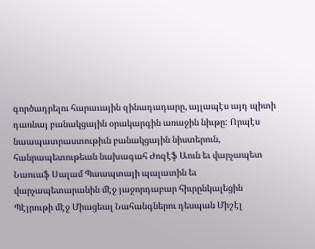գործադրելու հարաւային զինադադարը, այլապէս այդ պիտի դառնայ բանակցային օրակարգին առաջին նիւթը: Որպէս նաապատրաստութիւն բանակցային նիստերուն, հանրապետութեան նախագահ Ժոզէֆ Աուն եւ վարչապետ Նաուաֆ Սալամ Պաապտայի պալատին եւ վարչապետարանին մէջ յաջորդաբար հիւրընկալեցին Պէյրութի մէջ Միացեալ Նահանգներու դեսպան Միշէլ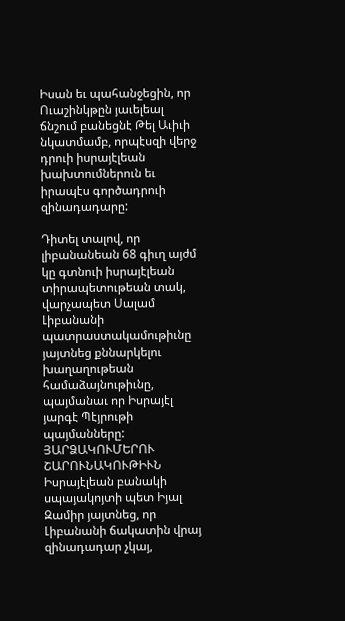Իսան եւ պահանջեցին, որ Ուաշինկթըն յաւելեալ ճնշում բանեցնէ Թել Աւիւի նկատմամբ, որպէսզի վերջ դրուի իսրայէլեան խախտումներուն եւ իրապէս գործադրուի զինադադարը:

Դիտել տալով, որ լիբանանեան 68 գիւղ այժմ կը գտնուի իսրայէլեան տիրապետութեան տակ, վարչապետ Սալամ Լիբանանի պատրաստակամութիւնը յայտնեց քննարկելու խաղաղութեան համաձայնութիւնը, պայմանաւ որ Իսրայէլ յարգէ Պէյրութի պայմանները:
ՅԱՐՁԱԿՈՒՄԵՐՈՒ ՇԱՐՈՒՆԱԿՈՒԹԻՒՆ
Իսրայէլեան բանակի սպայակոյտի պետ Իյալ Զամիր յայտնեց, որ Լիբանանի ճակատին վրայ զինադադար չկայ,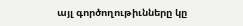այլ գործողութիւնները կը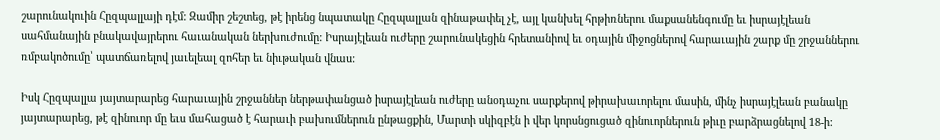շարունակուին Հըզպալլայի դէմ: Զամիր շեշտեց, թէ իրենց նպատակը Հըզպալլան զինաթափել չէ, այլ կանխել հրթիռներու մաքսանենգումը եւ իսրայէլեան սահմանային բնակավայրերու հաւանական ներխուժումը: Իսրայէլեան ուժերը շարունակեցին հրետանիով եւ օդային միջոցներով հարաւային շարք մը շրջաններու ռմբակոծումը՝ պատճառելով յաւելեալ զոհեր եւ նիւթական վնաս:

Իսկ Հըզպալլա յայտարարեց հարաւային շրջաններ ներթափանցած իսրայէլեան ուժերը անօդաչու սարքերով թիրախաւորելու մասին, մինչ իսրայէլեան բանակը յայտարարեց, թէ զինուոր մը եւս մահացած է հարաւի բախումներուն ընթացքին, Մարտի սկիզբէն ի վեր կորսնցուցած զինուորներուն թիւը բարձրացնելով 18-ի: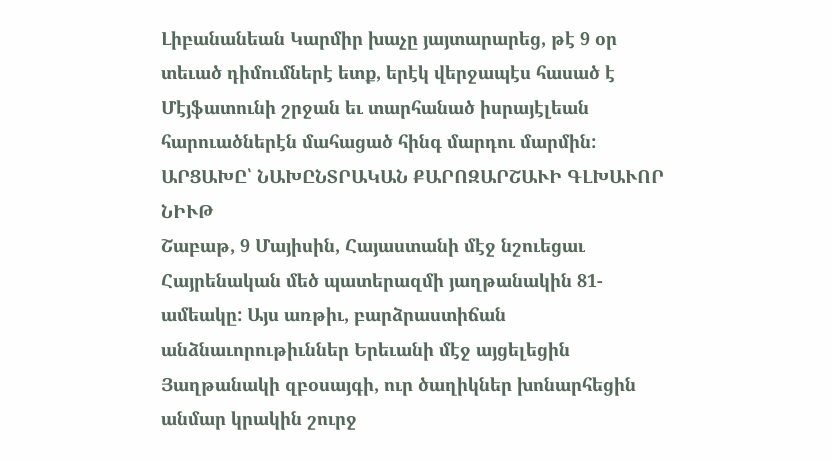Լիբանանեան Կարմիր խաչը յայտարարեց, թէ 9 օր տեւած դիմումներէ ետք, երէկ վերջապէս հասած է Մէյֆատունի շրջան եւ տարհանած իսրայէլեան հարուածներէն մահացած հինգ մարդու մարմին:
ԱՐՑԱԽԸ՝ ՆԱԽԸՆՏՐԱԿԱՆ ՔԱՐՈԶԱՐՇԱՒԻ ԳԼԽԱՒՈՐ ՆԻՒԹ
Շաբաթ, 9 Մայիսին, Հայաստանի մէջ նշուեցաւ Հայրենական մեծ պատերազմի յաղթանակին 81-ամեակը: Այս առթիւ, բարձրաստիճան անձնաւորութիւններ Երեւանի մէջ այցելեցին Յաղթանակի զբօսայգի, ուր ծաղիկներ խոնարհեցին անմար կրակին շուրջ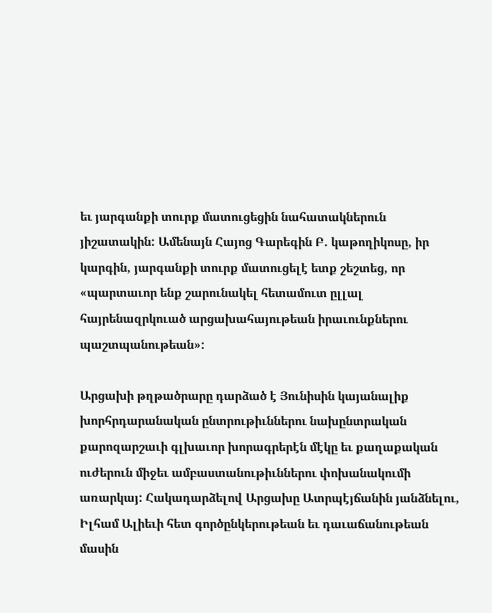եւ յարգանքի տուրք մատուցեցին նահատակներուն յիշատակին: Ամենայն Հայոց Գարեգին Բ. կաթողիկոսը, իր կարգին, յարգանքի տուրք մատուցելէ ետք շեշտեց, որ «պարտաւոր ենք շարունակել հետամուտ ըլլալ հայրենազրկուած արցախահայութեան իրաւունքներու պաշտպանութեան»:

Արցախի թղթածրարը դարձած է Յունիսին կայանալիք խորհրդարանական ընտրութիւններու նախընտրական քարոզարշաւի գլխաւոր խորագրերէն մէկը եւ քաղաքական ուժերուն միջեւ ամբաստանութիւններու փոխանակումի առարկայ: Հակադարձելով Արցախը Ատրպէյճանին յանձնելու, Իլհամ Ալիեւի հետ գործընկերութեան եւ դաւաճանութեան մասին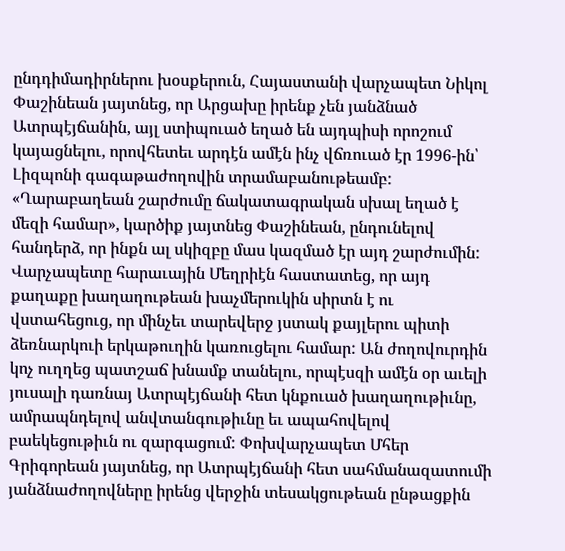ընդդիմադիրներու խօսքերուն, Հայաստանի վարչապետ Նիկոլ Փաշինեան յայտնեց, որ Արցախը իրենք չեն յանձնած Ատրպէյճանին, այլ ստիպուած եղած են այդպիսի որոշում կայացնելու, որովհետեւ արդէն ամէն ինչ վճռուած էր 1996-ին՝ Լիզպոնի գագաթաժողովին տրամաբանութեամբ: «Ղարաբաղեան շարժումը ճակատագրական սխալ եղած է մեզի համար», կարծիք յայտնեց Փաշինեան, ընդունելով հանդերձ, որ ինքն ալ սկիզբը մաս կազմած էր այդ շարժումին: Վարչապետը հարաւային Մեղրիէն հաստատեց, որ այդ քաղաքը խաղաղութեան խաչմերուկին սիրտն է ու վստահեցուց, որ մինչեւ տարեվերջ յստակ քայլերու պիտի ձեռնարկուի երկաթուղին կառուցելու համար: Ան ժողովուրդին կոչ ուղղեց պատշաճ խնամք տանելու, որպէսզի ամէն օր աւելի յուսալի դառնայ Ատրպէյճանի հետ կնքուած խաղաղութիւնը, ամրապնդելով անվտանգութիւնը եւ ապահովելով բաեկեցութիւն ու զարգացում: Փոխվարչապետ Մհեր Գրիգորեան յայտնեց, որ Ատրպէյճանի հետ սահմանազատումի յանձնաժողովները իրենց վերջին տեսակցութեան ընթացքին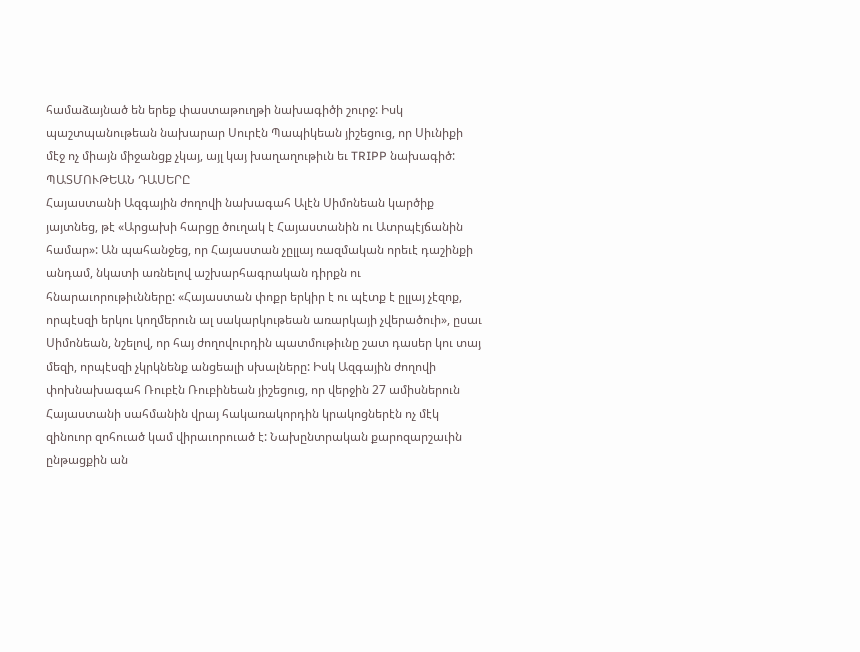համաձայնած են երեք փաստաթուղթի նախագիծի շուրջ: Իսկ պաշտպանութեան նախարար Սուրէն Պապիկեան յիշեցուց, որ Սիւնիքի մէջ ոչ միայն միջանցք չկայ, այլ կայ խաղաղութիւն եւ TRIPP նախագիծ:
ՊԱՏՄՈՒԹԵԱՆ ԴԱՍԵՐԸ
Հայաստանի Ազգային ժողովի նախագահ Ալէն Սիմոնեան կարծիք յայտնեց, թէ «Արցախի հարցը ծուղակ է Հայաստանին ու Ատրպէյճանին համար»: Ան պահանջեց, որ Հայաստան չըլլայ ռազմական որեւէ դաշինքի անդամ, նկատի առնելով աշխարհագրական դիրքն ու հնարաւորութիւնները: «Հայաստան փոքր երկիր է ու պէտք է ըլլայ չէզոք, որպէսզի երկու կողմերուն ալ սակարկութեան առարկայի չվերածուի», ըսաւ Սիմոնեան, նշելով, որ հայ ժողովուրդին պատմութիւնը շատ դասեր կու տայ մեզի, որպէսզի չկրկնենք անցեալի սխալները: Իսկ Ազգային ժողովի փոխնախագահ Ռուբէն Ռուբինեան յիշեցուց, որ վերջին 27 ամիսներուն Հայաստանի սահմանին վրայ հակառակորդին կրակոցներէն ոչ մէկ զինուոր զոհուած կամ վիրաւորուած է: Նախընտրական քարոզարշաւին ընթացքին ան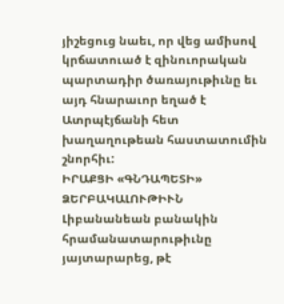յիշեցուց նաեւ, որ վեց ամիսով կրճատուած է զինուորական պարտադիր ծառայութիւնը եւ այդ հնարաւոր եղած է Ատրպէյճանի հետ խաղաղութեան հաստատումին շնորհիւ:
ԻՐԱՔՑԻ «ԳՆԴԱՊԵՏԻ» ՁԵՐԲԱԿԱԼՈՒԹԻՒՆ
Լիբանանեան բանակին հրամանատարութիւնը յայտարարեց, թէ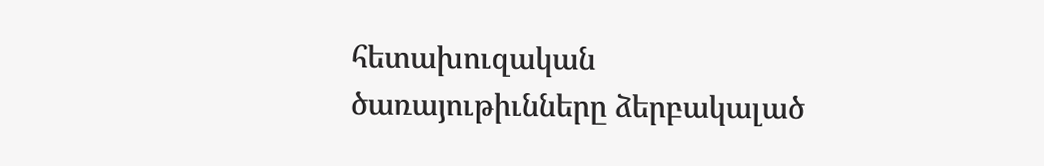հետախուզական ծառայութիւնները ձերբակալած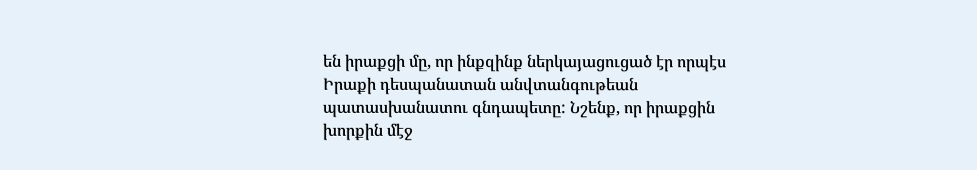են իրաքցի մը, որ ինքզինք ներկայացուցած էր որպէս Իրաքի դեսպանատան անվտանգութեան պատասխանատու գնդապետը: Նշենք, որ իրաքցին խորքին մէջ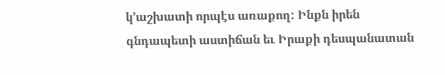կ’աշխատի որպէս առաքող: Ինքն իրեն գնդապետի աստիճան եւ Իրաքի դեսպանատան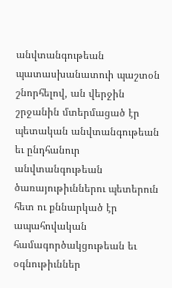անվտանգութեան պատասխանատուի պաշտօն շնորհելով, ան վերջին շրջանին մտերմացած էր պետական անվտանգութեան եւ ընդհանուր անվտանգութեան ծառայութիւններու պետերուն հետ ու քննարկած էր ապահովական համագործակցութեան եւ օգնութիւններ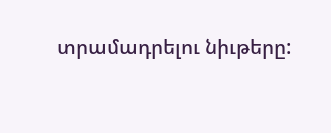տրամադրելու նիւթերը: